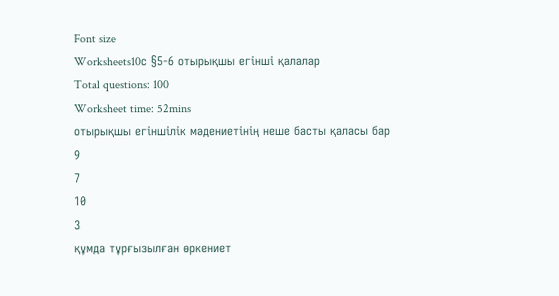Font size
Worksheets10с §5-6 отырықшы егінші қалалар
Total questions: 100
Worksheet time: 52mins
отырықшы егіншілік мәдениетінің неше басты қаласы бар
9
7
10
3
құмда тұрғызылған өркениет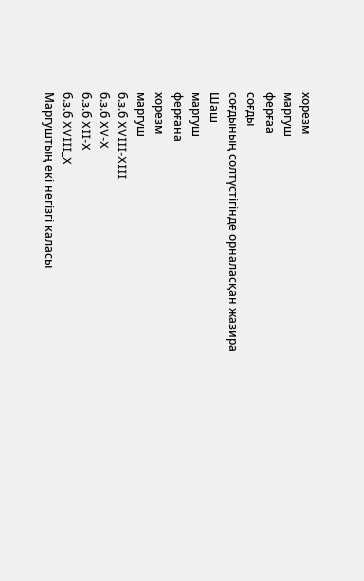хорезм
маргуш
ферғаа
соғды
соғдының солтүстігінде орналасқан жазира
Шаш
маргуш
ферғана
хорезм
маргуш
б.з.б XVIII-XIII
б.з.б XV-X
б.з.б XII-X
б.з.б XVIII_X
Маргуштың екі негізгі каласы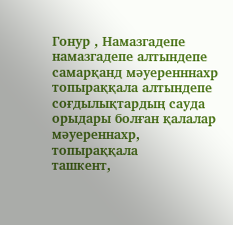Гонур , Намазгадепе
намазгадепе алтындепе
самарқанд мәуеренннахр
топыраққала алтындепе
соғдылықтардың сауда орыдары болған қалалар
мәуереннахр,
топыраққала
ташкент,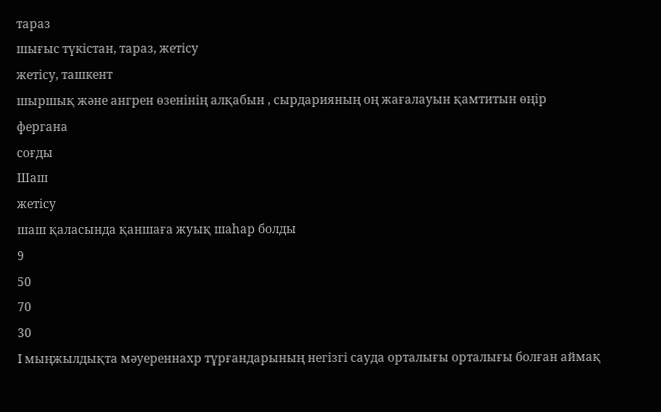тараз
шығыс түкістан, тараз, жетісу
жетісу, ташкент
шыршық және ангрен өзенінің алқабын , сырдарияның оң жағалауын қамтитын өңір
фергана
соғды
Шаш
жетісу
шаш қаласында қаншаға жуық шаһар болды
9
50
70
30
I мыңжылдықта мәуереннахр тұрғандарының негізгі сауда орталығы орталығы болған аймақ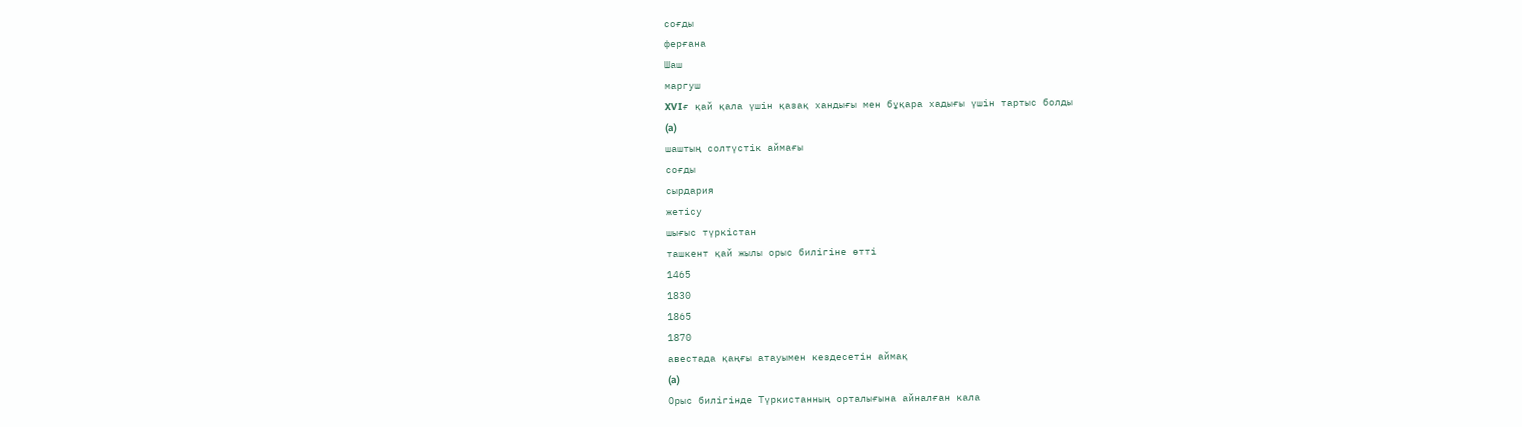соғды
ферғана
Шаш
маргуш
XVIғ қай қала үшін қазақ хандығы мен бұқара хадығы үшін тартыс болды
(a)
шаштың солтүстік аймағы
соғды
сырдария
жетісу
шығыс түркістан
ташкент қай жылы орыс билігіне өтті
1465
1830
1865
1870
авестада қаңғы атауымен кездесетін аймақ
(a)
Орыс билігінде Түркистанның орталығына айналған кала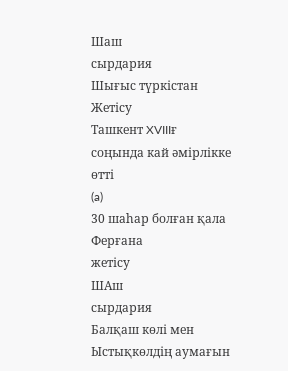Шаш
сырдария
Шығыс түркістан
Жетісу
Ташкент XVIIIғ соңында кай әмірлікке өтті
(a)
30 шаһар болған қала
Ферғана
жетісу
ШАш
сырдария
Балқаш көлі мен Ыстықкөлдің аумағын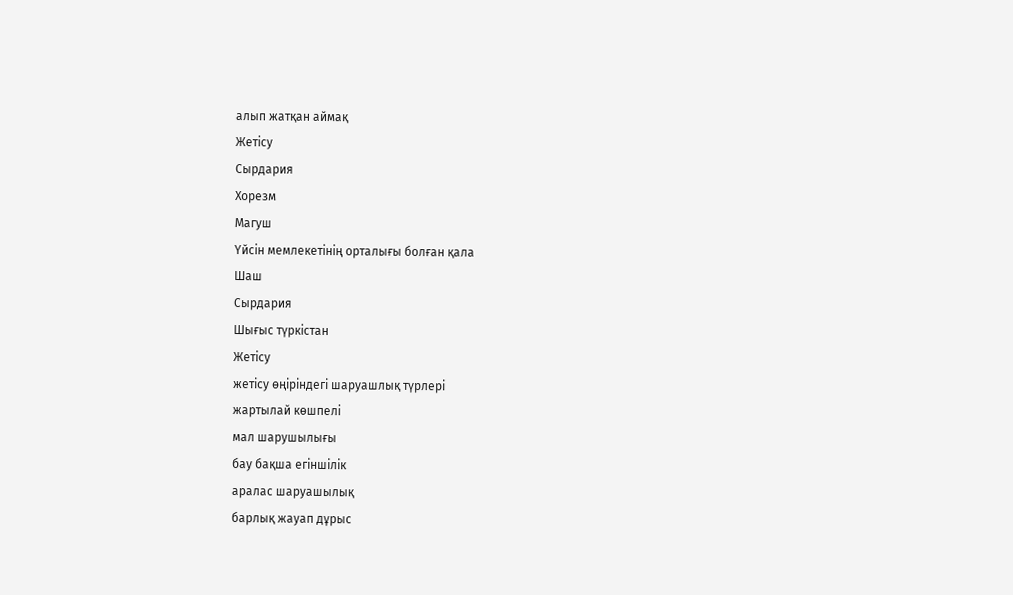алып жатқан аймақ
Жетісу
Сырдария
Хорезм
Магуш
Үйсін мемлекетінің орталығы болған қала
Шаш
Сырдария
Шығыс түркістан
Жетісу
жетісу өңіріндегі шаруашлық түрлері
жартылай көшпелі
мал шарушылығы
бау бақша егіншілік
аралас шаруашылық
барлық жауап дұрыс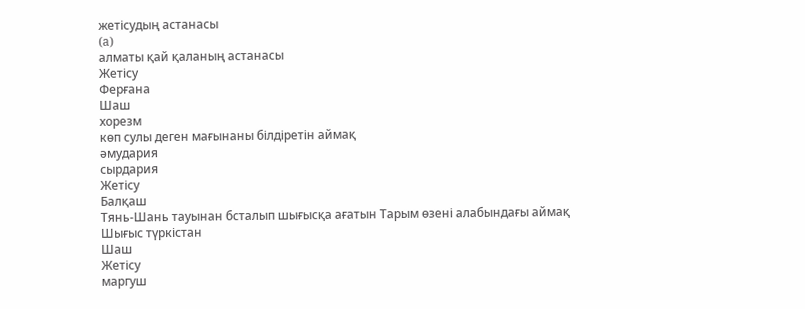жетісудың астанасы
(a)
алматы қай қаланың астанасы
Жетісу
Ферғана
Шаш
хорезм
көп сулы деген мағынаны білдіретін аймақ
әмудария
сырдария
Жетісу
Балқаш
Тянь-Шань тауынан бсталып шығысқа ағатын Тарым өзені алабындағы аймақ
Шығыс түркістан
Шаш
Жетісу
маргуш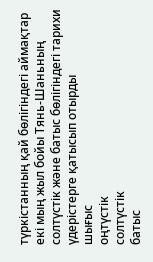түркістанның қай бөлігіндегі аймақтар екі мың жыл бойы Тянь-Шаньның солтүстік және батыс бөлігіндегі тарихи үдерістерге қатысып отырды
шығыс
оңтүстік
солтүстік
батыс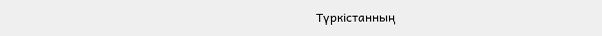Түркістанның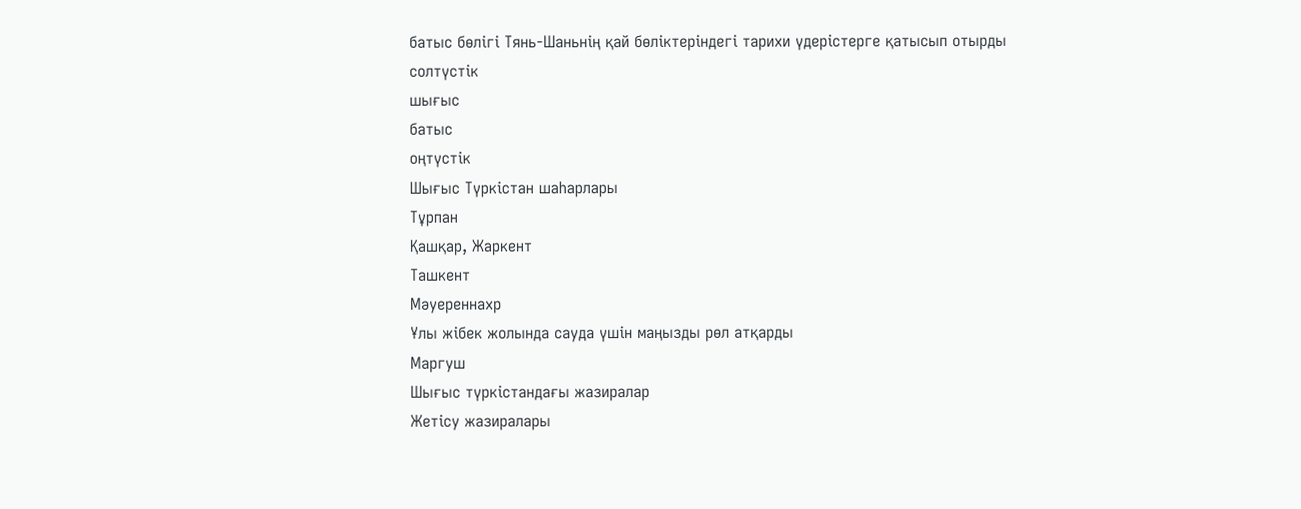батыс бөлігі Тянь-Шаньнің қай бөліктеріндегі тарихи үдерістерге қатысып отырды
солтүстік
шығыс
батыс
оңтүстік
Шығыс Түркістан шаһарлары
Тұрпан
Қашқар, Жаркент
Ташкент
Мәуереннахр
Ұлы жібек жолында сауда үшін маңызды рөл атқарды
Маргуш
Шығыс түркістандағы жазиралар
Жетісу жазиралары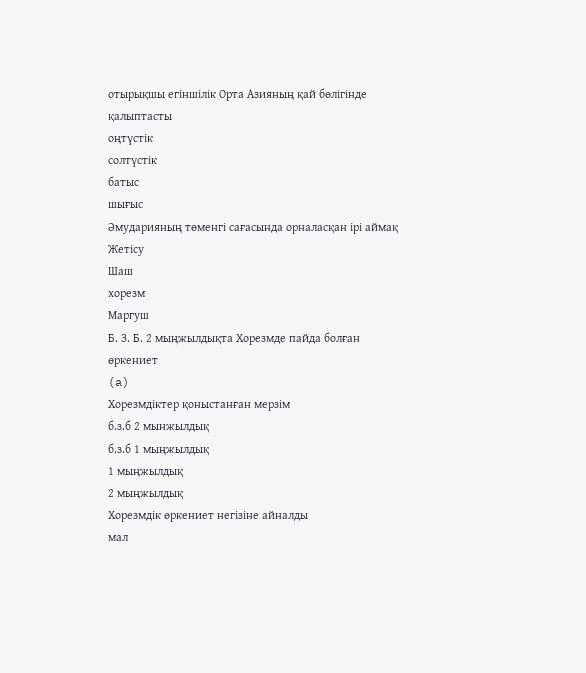отырықшы егіншілік Орта Азияның қай бөлігінде қалыптасты
оңтүстік
солтүстік
батыс
шығыс
Әмударияның төменгі сағасында орналасқан ірі аймақ
Жетісу
Шаш
хорезм
Маргуш
Б. З. Б. 2 мыңжылдықта Хорезмде пайда болған өркениет
(a)
Хорезмдіктер қоныстанған мерзім
б.з.б 2 мынжылдық
б.з.б 1 мыңжылдық
1 мыңжылдық
2 мыңжылдық
Хорезмдік өркениет негізіне айналды
мал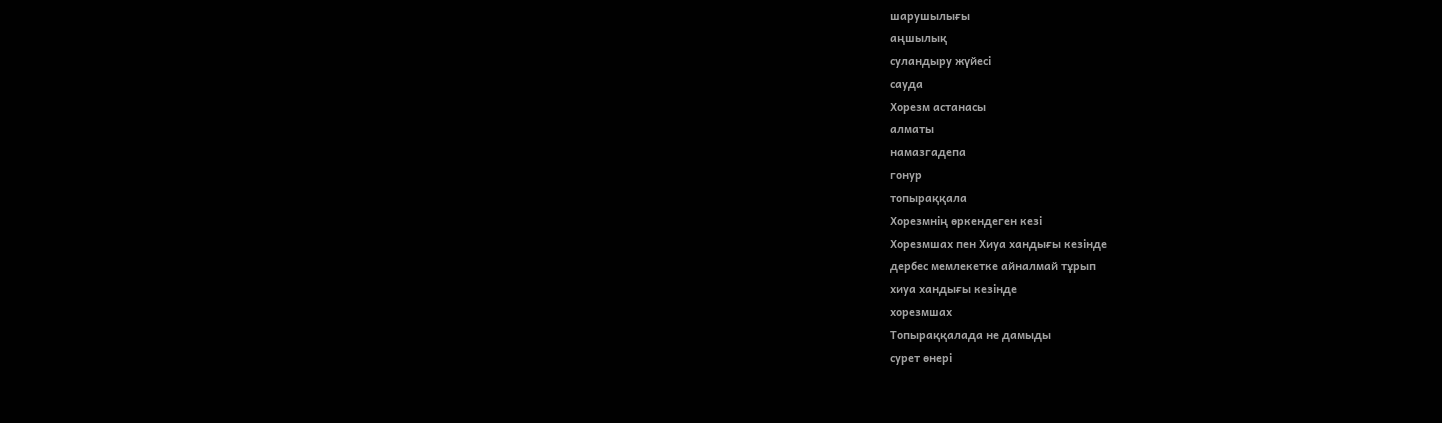шарушылығы
аңшылық
суландыру жүйесі
сауда
Хорезм астанасы
алматы
намазгадепа
гонур
топыраққала
Хорезмнің өркендеген кезі
Хорезмшах пен Хиуа хандығы кезінде
дербес мемлекетке айналмай тұрып
хиуа хандығы кезінде
хорезмшах
Топыраққалада не дамыды
сурет өнері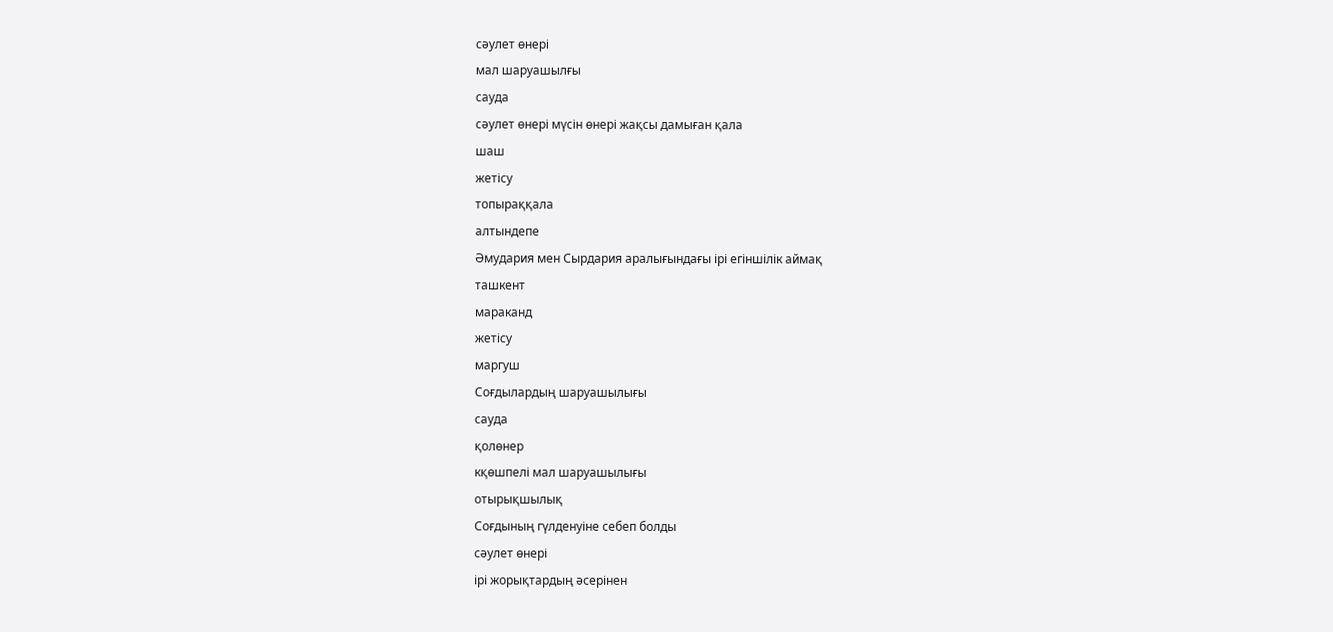сәулет өнері
мал шаруашылғы
сауда
сәулет өнері мүсін өнері жақсы дамыған қала
шаш
жетісу
топыраққала
алтындепе
Әмудария мен Сырдария аралығындағы ірі егіншілік аймақ
ташкент
мараканд
жетісу
маргуш
Соғдылардың шаруашылығы
сауда
қолөнер
кқөшпелі мал шаруашылығы
отырықшылық
Соғдының гүлденуіне себеп болды
сәулет өнері
ірі жорықтардың әсерінен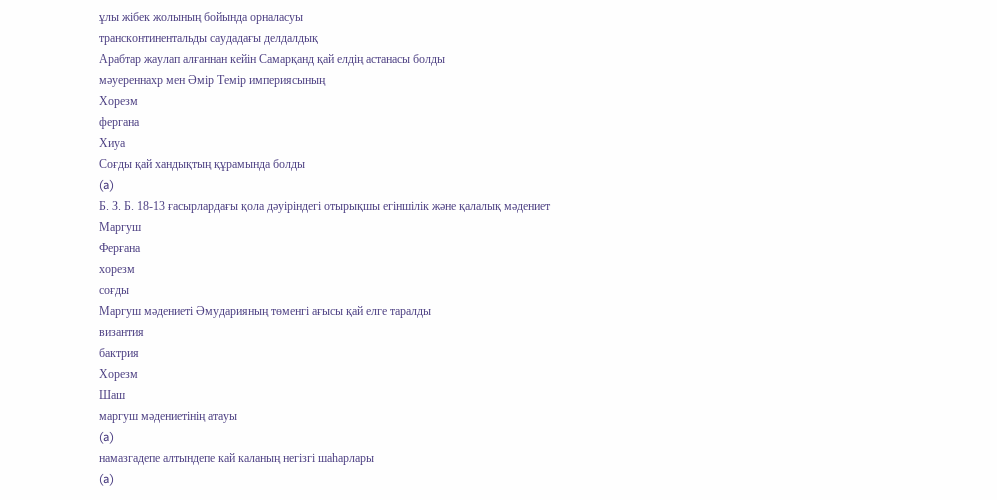ұлы жібек жолының бойында орналасуы
трансконтинентальды саудадағы делдалдық
Арабтар жаулап алғаннан кейін Самарқанд қай елдің астанасы болды
мәуереннахр мен Әмір Темір империясының
Хорезм
фергана
Хиуа
Соғды қай хандықтың құрамында болды
(a)
Б. З. Б. 18-13 ғасырлардағы қола дәуіріндегі отырықшы егіншілік және қалалық мәдениет
Маргуш
Ферғана
хорезм
соғды
Маргуш мәдениеті Әмударияның төменгі ағысы қай елге таралды
византия
бактрия
Хорезм
Шаш
маргуш мәдениетінің атауы
(a)
намазгадепе алтындепе кай каланың негізгі шаһарлары
(a)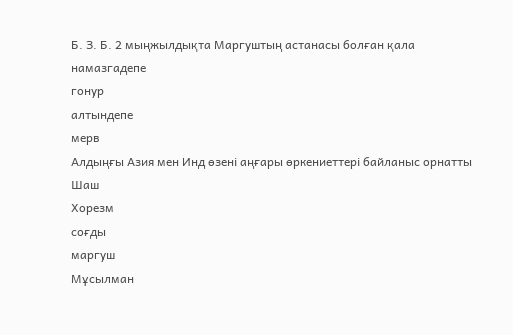Б. З. Б. 2 мыңжылдықта Маргуштың астанасы болған қала
намазгадепе
гонур
алтындепе
мерв
Алдыңғы Азия мен Инд өзені аңғары өркениеттері байланыс орнатты
Шаш
Хорезм
соғды
маргуш
Мұсылман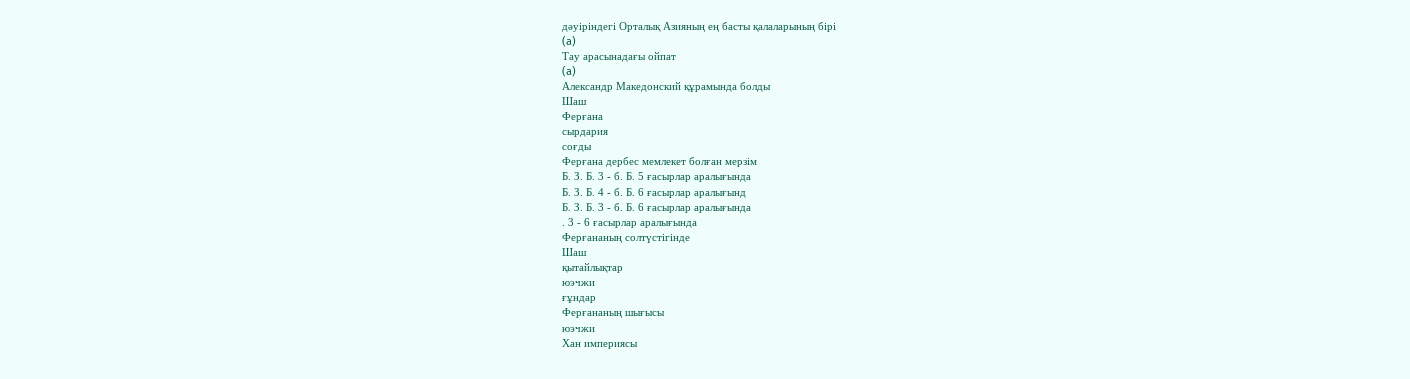дәуіріндегі Орталық Азияның ең басты қалаларының бірі
(a)
Тау арасынадағы ойпат
(a)
Александр Македонский құрамында болды
Шаш
Ферғана
сырдария
соғды
Ферғана дербес мемлекет болған мерзім
Б. З. Б. 3 - б. Б. 5 ғасырлар аралығында
Б. З. Б. 4 - б. Б. 6 ғасырлар аралығынд
Б. З. Б. 3 - б. Б. 6 ғасырлар аралығында
. 3 - 6 ғасырлар аралығында
Ферғананың солтүстігінде
Шаш
қытайлықтар
юэчжи
ғұндар
Ферғананың шығысы
юэчжи
Хан империясы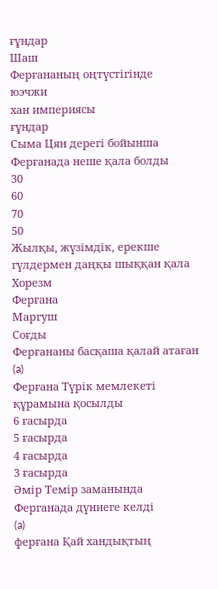ғұндар
Шаш
Ферғананың оңтүстігінде
юэчжи
хан империясы
ғұндар
Сыма Цян дерегі бойынша Ферғанада неше қала болды
30
60
70
50
Жылқы, жүзімдік, ерекше гүлдермен даңқы шыққан қала
Хорезм
Ферғана
Маргуш
Соғды
Ферғананы басқаша қалай атаған
(a)
Ферғана Түрік мемлекеті құрамына қосылды
6 ғасырда
5 ғасырда
4 ғасырда
3 ғасырда
Әмір Темір заманында Ферганада дүниеге келді
(a)
ферғана Қай хандықтың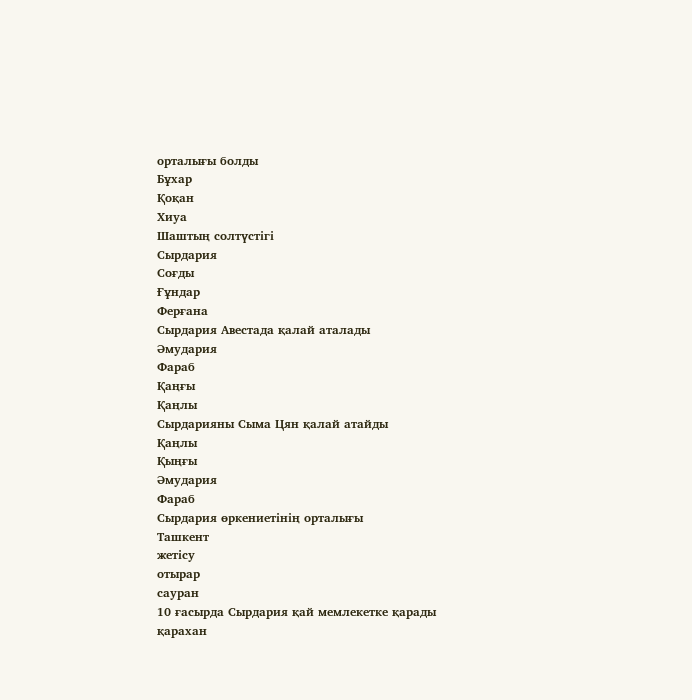орталығы болды
Бұхар
Қоқан
Хиуа
Шаштың солтүстігі
Сырдария
Соғды
Ғұндар
Ферғана
Сырдария Авестада қалай аталады
Әмудария
Фараб
Қаңғы
Қаңлы
Сырдарияны Сыма Цян қалай атайды
Қаңлы
Қыңғы
Әмудария
Фараб
Сырдария өркениетінің орталығы
Ташкент
жетісу
отырар
сауран
10 ғасырда Сырдария қай мемлекетке қарады
қарахан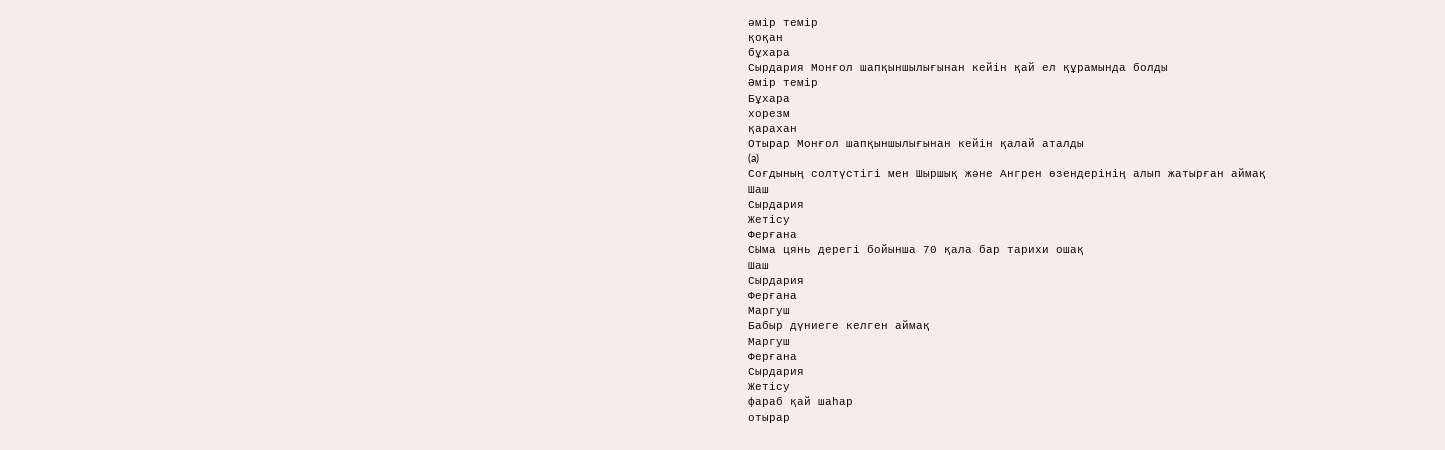әмір темір
қоқан
бұхара
Сырдария Монғол шапқыншылығынан кейін қай ел құрамында болды
Әмір темір
Бұхара
хорезм
қарахан
Отырар Монғол шапқыншылығынан кейін қалай аталды
(a)
Соғдының солтүстігі мен Шыршық және Ангрен өзендерінің алып жатырған аймақ
Шаш
Сырдария
Жетісу
Ферғана
СЫма цянь дерегі бойынша 70 қала бар тарихи ошақ
Шаш
Сырдария
Ферғана
Маргуш
Бабыр дүниеге келген аймақ
Маргуш
Ферғана
Сырдария
Жетісу
фараб қай шаһар
отырар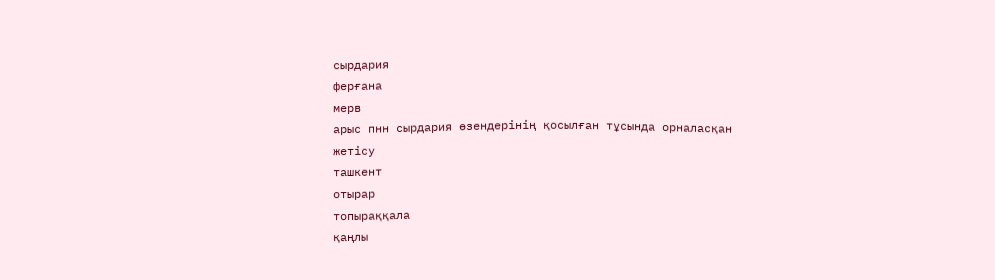сырдария
ферғана
мерв
арыс пнн сырдария өзендерінің қосылған тұсында орналасқан
жетісу
ташкент
отырар
топыраққала
қаңлы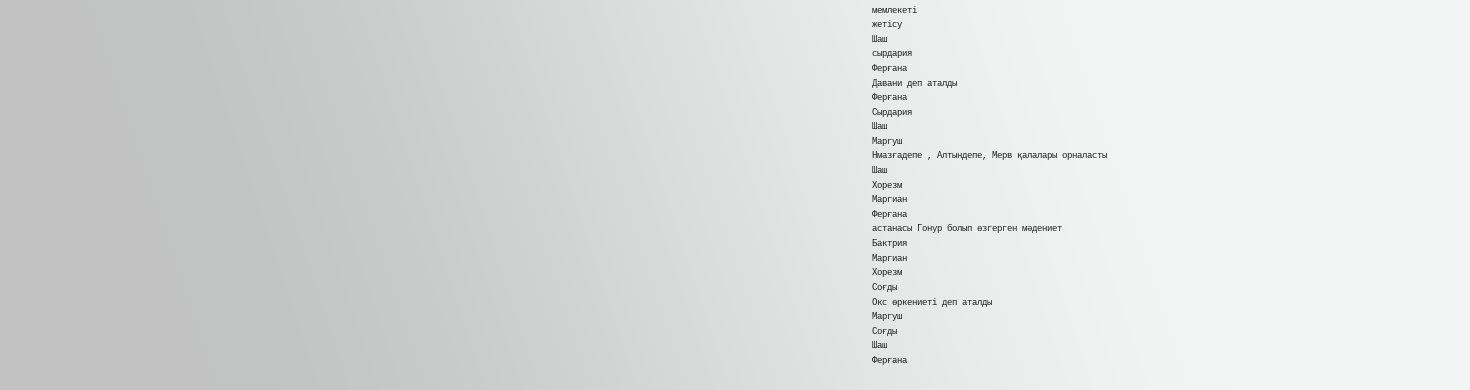мемлекеті
жетісу
Шаш
сырдария
Ферғана
Давани деп аталды
Ферғана
Сырдария
Шаш
Маргуш
Нмазғадепе , Алтындепе, Мерв қалалары орналасты
Шаш
Хорезм
Маргиан
Ферғана
астанасы Гонур болып өзгерген мәдениет
Бактрия
Маргиан
Хорезм
Соғды
Окс өркениеті деп аталды
Маргуш
Соғды
Шаш
Ферғана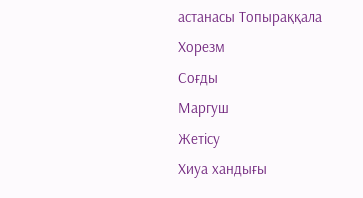астанасы Топыраққала
Хорезм
Соғды
Маргуш
Жетісу
Хиуа хандығы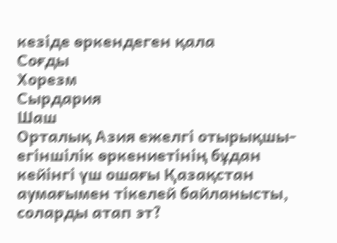кезіде өркендеген қала
Соғды
Хорезм
Сырдария
Шаш
Орталық Азия ежелгі отырықшы-егіншілік өркениетінің бұдан кейінгі үш ошағы Қазақстан аумағымен тікелей байланысты, соларды атап эт?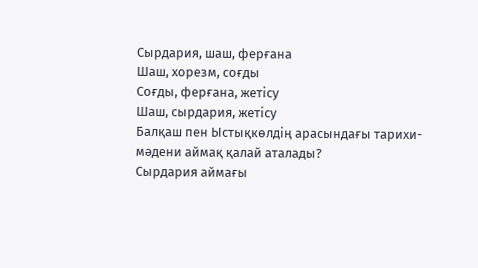Сырдария, шаш, ферғана
Шаш, хорезм, соғды
Соғды, ферғана, жетісу
Шаш, сырдария, жетісу
Балқаш пен Ыстықкөлдің арасындағы тарихи-мәдени аймақ қалай аталады?
Сырдария аймағы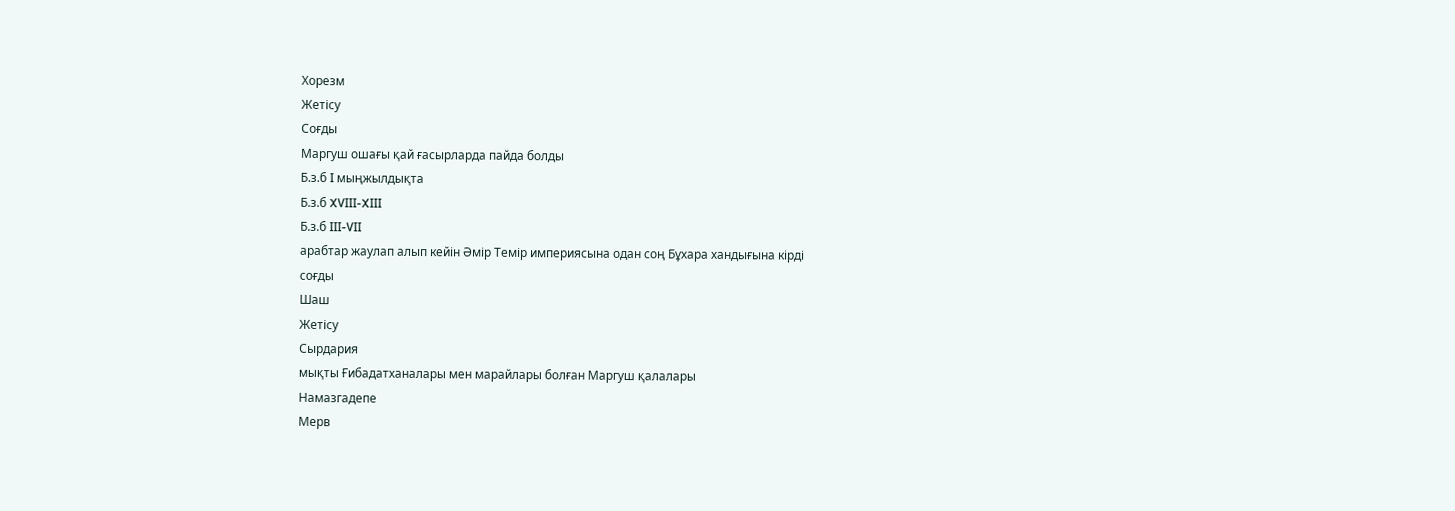Хорезм
Жетісу
Соғды
Маргуш ошағы қай ғасырларда пайда болды
Б.з.б I мыңжылдықта
Б.з.б XVIII-XIII
Б.з.б III-VII
арабтар жаулап алып кейін Әмір Темір империясына одан соң Бұхара хандығына кірді
соғды
Шаш
Жетісу
Сырдария
мықты Ғибадатханалары мен марайлары болған Маргуш қалалары
Намазгадепе
Мерв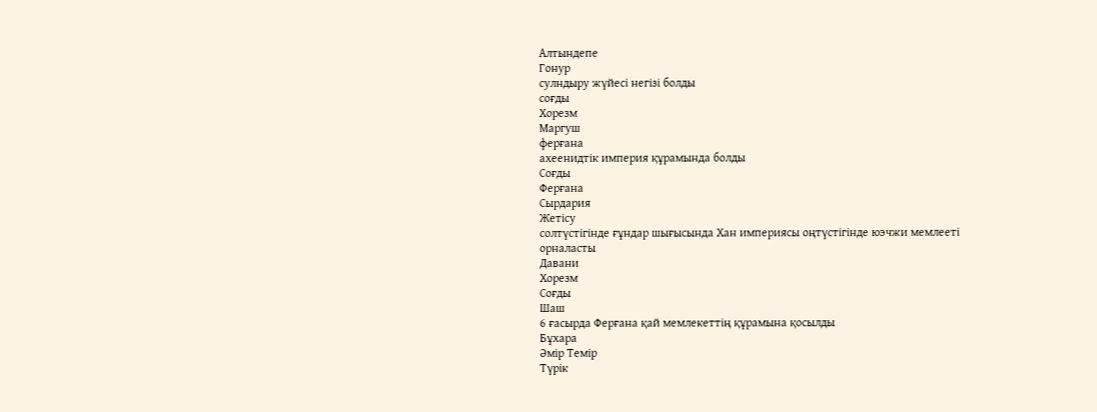Алтындепе
Гонур
сулндыру жүйесі негізі болды
соғды
Хорезм
Маргуш
ферғана
ахеенидтік империя құрамында болды
Соғды
Ферғана
Сырдария
Жетісу
солтүстігінде ғұндар шығысында Хан империясы оңтүстігінде юэчжи мемлееті орналасты
Давани
Хорезм
Соғды
Шаш
6 ғасырда Ферғана қай мемлекеттің құрамына қосылды
Бұхара
Әмір Темір
Түрік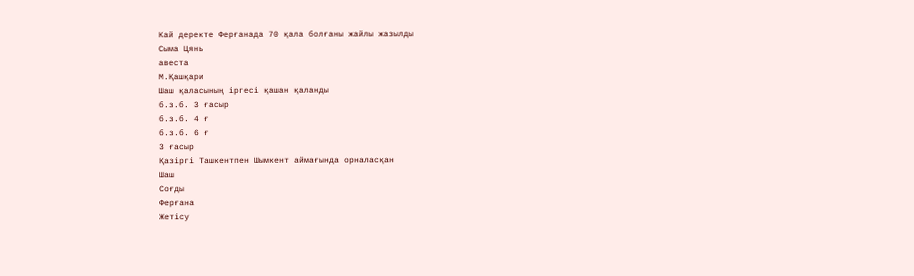Кай деректе Ферғанада 70 қала болғаны жайлы жазылды
Сыма Цянь
авеста
М.Қашқари
Шаш қаласының іргесі қашан қаланды
б.з.б. 3 ғасыр
б.з.б. 4 ғ
б.з.б. 6 ғ
3 ғасыр
Қазіргі Ташкентпен Шымкент аймағында орналасқан
Шаш
Соғды
Ферғана
Жетісу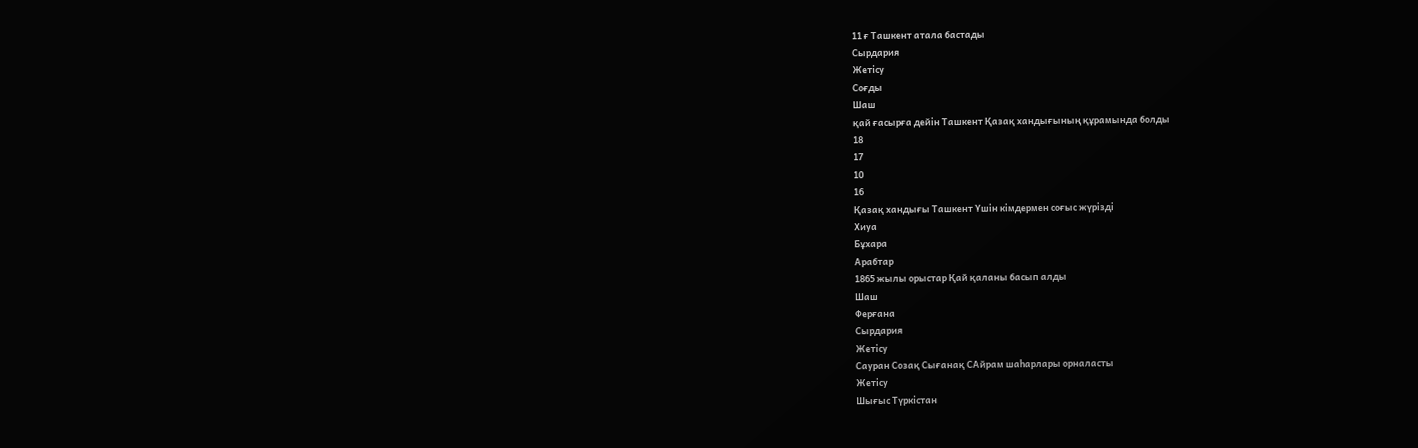11 ғ Ташкент атала бастады
Сырдария
Жетісу
Соғды
Шаш
қай ғасырға дейін Ташкент Қазақ хандығының құрамында болды
18
17
10
16
Қазақ хандығы Ташкент Үшін кімдермен соғыс жүрізді
Хиуа
Бұхара
Арабтар
1865 жылы орыстар Қай қаланы басып алды
Шаш
Ферғана
Сырдария
Жетісу
Сауран Созақ Сығанақ САйрам шаһарлары орналасты
Жетісу
Шығыс Түркістан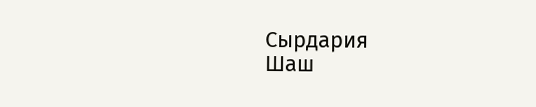Сырдария
Шаш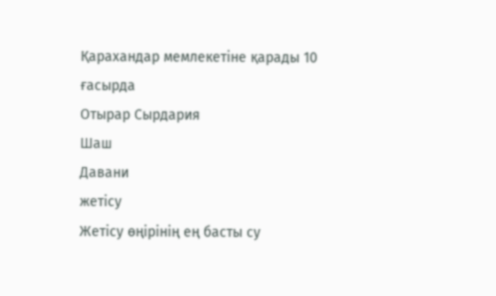Қарахандар мемлекетіне қарады 10 ғасырда
Отырар Сырдария
Шаш
Давани
жетісу
Жетісу өңірінің ең басты су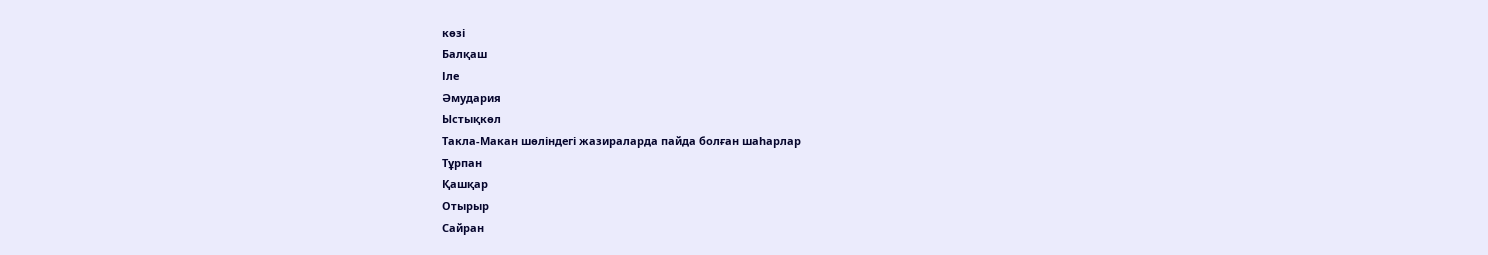көзі
Балқаш
Іле
Әмудария
Ыстықкөл
Такла-Макан шөліндегі жазираларда пайда болған шаһарлар
Тұрпан
Қашқар
Отырыр
Сайран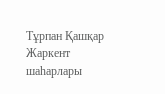Тұрпан Қашқар Жаркент шаһарлары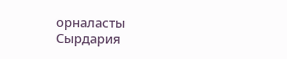орналасты
Сырдария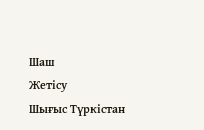Шаш
Жетісу
Шығыс Түркістан